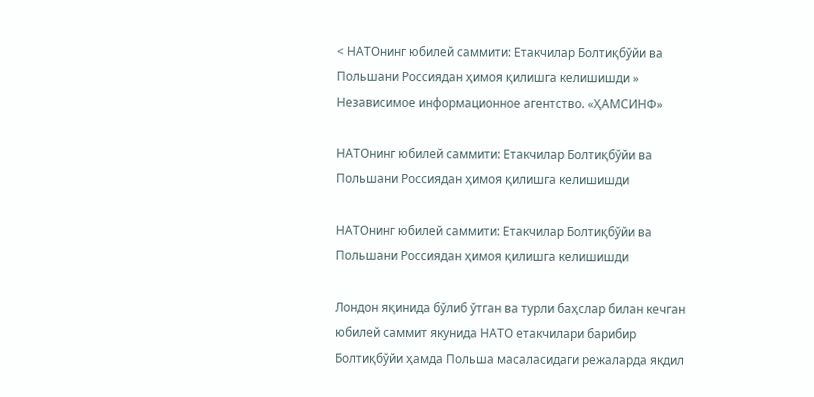< НАТОнинг юбилей саммити: Етакчилар Болтиқбўйи ва Польшани Россиядан ҳимоя қилишга келишишди » Независимое информационное агентство. «ҲАМСИНФ»

НАТОнинг юбилей саммити: Етакчилар Болтиқбўйи ва Польшани Россиядан ҳимоя қилишга келишишди

НАТОнинг юбилей саммити: Етакчилар Болтиқбўйи ва Польшани Россиядан ҳимоя қилишга келишишди

Лондон яқинида бўлиб ўтган ва турли баҳслар билан кечган юбилей саммит якунида НАТО етакчилари барибир Болтиқбўйи ҳамда Польша масаласидаги режаларда якдил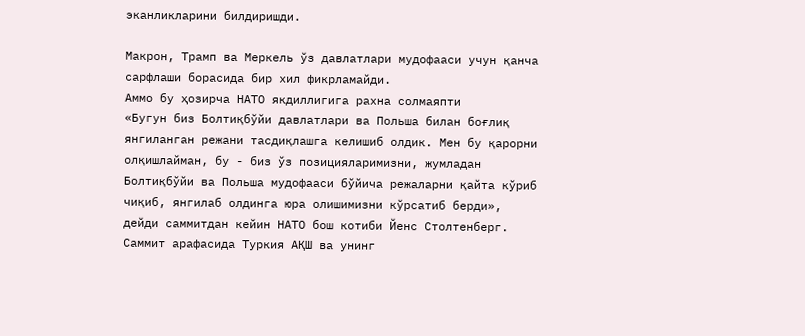эканликларини билдиришди.

Макрон, Трамп ва Меркель ўз давлатлари мудофааси учун қанча сарфлаши борасида бир хил фикрламайди.
Аммо бу ҳозирча НАТО якдиллигига рахна солмаяпти
«Бугун биз Болтиқбўйи давлатлари ва Польша билан боғлиқ янгиланган режани тасдиқлашга келишиб олдик. Мен бу қарорни олқишлайман, бу - биз ўз позицияларимизни, жумладан Болтиқбўйи ва Польша мудофааси бўйича режаларни қайта кўриб чиқиб, янгилаб олдинга юра олишимизни кўрсатиб берди», дейди саммитдан кейин НАТО бош котиби Йенс Столтенберг.
Саммит арафасида Туркия АҚШ ва унинг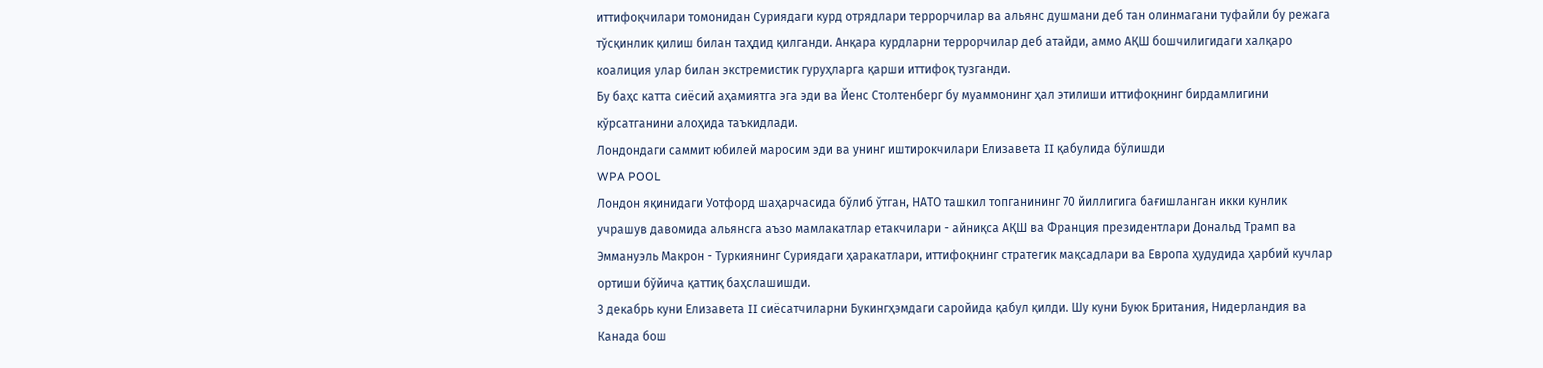иттифоқчилари томонидан Суриядаги курд отрядлари террорчилар ва альянс душмани деб тан олинмагани туфайли бу режага тўсқинлик қилиш билан таҳдид қилганди. Анқара курдларни террорчилар деб атайди, аммо АҚШ бошчилигидаги халқаро коалиция улар билан экстремистик гуруҳларга қарши иттифоқ тузганди.
Бу баҳс катта сиёсий аҳамиятга эга эди ва Йенс Столтенберг бу муаммонинг ҳал этилиши иттифоқнинг бирдамлигини кўрсатганини алоҳида таъкидлади.
Лондондаги саммит юбилей маросим эди ва унинг иштирокчилари Елизавета II қабулида бўлишди
WPA POOL
Лондон яқинидаги Уотфорд шаҳарчасида бўлиб ўтган, НАТО ташкил топганининг 70 йиллигига бағишланган икки кунлик учрашув давомида альянсга аъзо мамлакатлар етакчилари - айниқса АҚШ ва Франция президентлари Дональд Трамп ва Эммануэль Макрон - Туркиянинг Суриядаги ҳаракатлари, иттифоқнинг стратегик мақсадлари ва Европа ҳудудида ҳарбий кучлар ортиши бўйича қаттиқ баҳслашишди.
3 декабрь куни Елизавета II сиёсатчиларни Букингҳэмдаги саройида қабул қилди. Шу куни Буюк Британия, Нидерландия ва Канада бош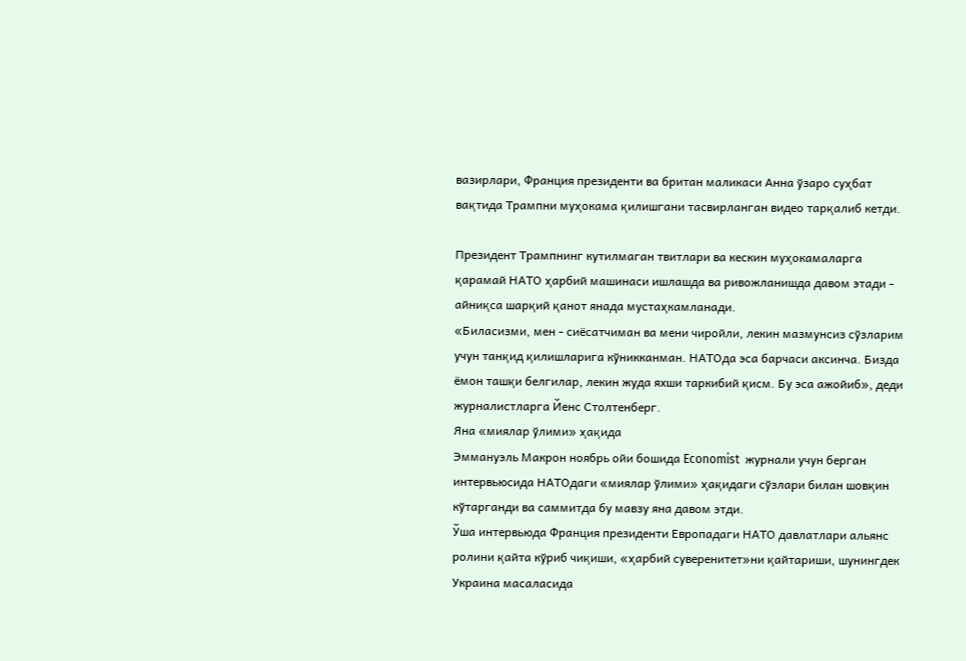вазирлари, Франция президенти ва британ маликаси Анна ўзаро суҳбат вақтида Трампни муҳокама қилишгани тасвирланган видео тарқалиб кетди.

Президент Трампнинг кутилмаган твитлари ва кескин муҳокамаларга қарамай НАТО ҳарбий машинаси ишлашда ва ривожланишда давом этади - айниқса шарқий қанот янада мустаҳкамланади.
«Биласизми, мен - сиёсатчиман ва мени чиройли, лекин мазмунсиз сўзларим учун танқид қилишларига кўникканман. НАТОда эса барчаси аксинча. Бизда ёмон ташқи белгилар, лекин жуда яхши таркибий қисм. Бу эса ажойиб», деди журналистларга Йенс Столтенберг.
Яна «миялар ўлими» ҳақида
Эммануэль Макрон ноябрь ойи бошида Economist  журнали учун берган интервьюсида НАТОдаги «миялар ўлими» ҳақидаги сўзлари билан шовқин кўтарганди ва саммитда бу мавзу яна давом этди.
Ўша интервьюда Франция президенти Европадаги НАТО давлатлари альянс ролини қайта кўриб чиқиши, «ҳарбий суверенитет»ни қайтариши, шунингдек Украина масаласида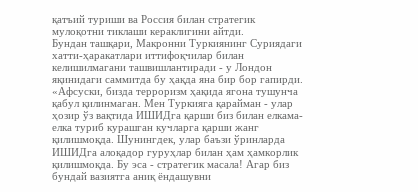қатъий туриши ва Россия билан стратегик мулоқотни тиклаши кераклигини айтди.
Бундан ташқари, Макронни Туркиянинг Суриядаги хатти-ҳаракатлари иттифоқчилар билан келишилмагани ташвишлантиради - у Лондон яқинидаги саммитда бу ҳақда яна бир бор гапирди.
«Афсуски, бизда терроризм ҳақида ягона тушунча қабул қилинмаган. Мен Туркияга қарайман - улар ҳозир ўз вақтида ИШИДга қарши биз билан елкама-елка туриб курашган кучларга қарши жанг қилишмоқда. Шунингдек, улар баъзи ўринларда ИШИДга алоқадор гуруҳлар билан ҳам ҳамкорлик қилишмоқда. Бу эса - стратегик масала! Агар биз бундай вазиятга аниқ ёндашувни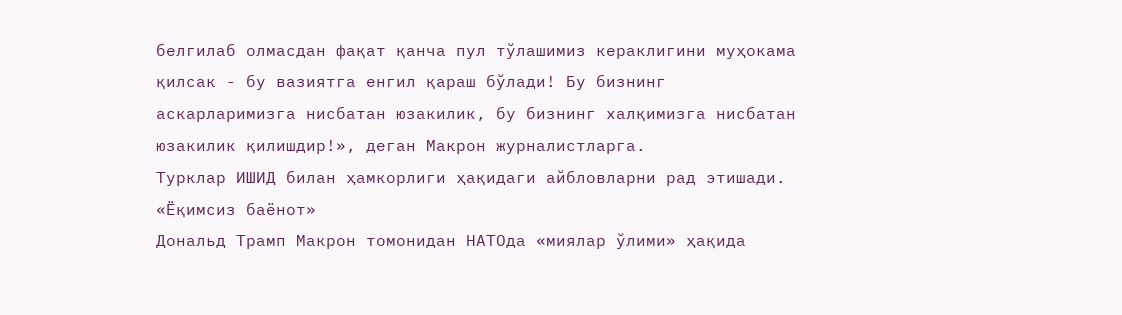белгилаб олмасдан фақат қанча пул тўлашимиз кераклигини муҳокама қилсак - бу вазиятга енгил қараш бўлади! Бу бизнинг аскарларимизга нисбатан юзакилик, бу бизнинг халқимизга нисбатан юзакилик қилишдир!», деган Макрон журналистларга.
Турклар ИШИД билан ҳамкорлиги ҳақидаги айбловларни рад этишади.
«Ёқимсиз баёнот»
Дональд Трамп Макрон томонидан НАТОда «миялар ўлими» ҳақида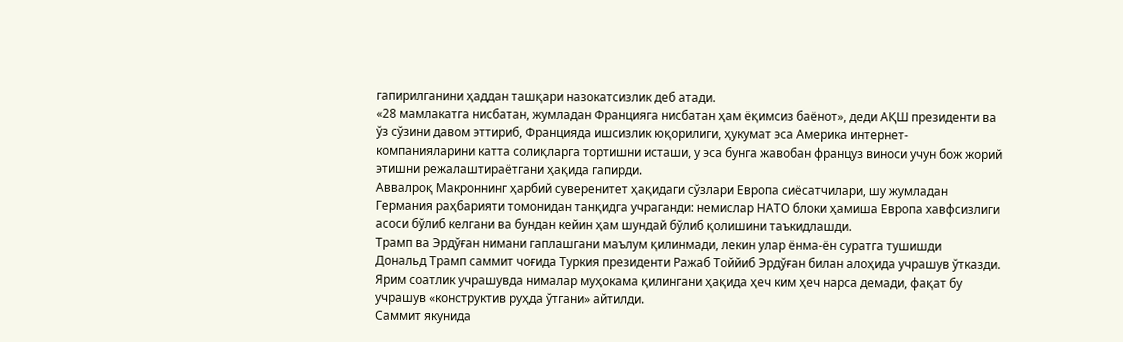гапирилганини ҳаддан ташқари назокатсизлик деб атади.
«28 мамлакатга нисбатан, жумладан Францияга нисбатан ҳам ёқимсиз баёнот», деди АҚШ президенти ва ўз сўзини давом эттириб, Францияда ишсизлик юқорилиги, ҳукумат эса Америка интернет-компанияларини катта солиқларга тортишни исташи, у эса бунга жавобан француз виноси учун бож жорий этишни режалаштираётгани ҳақида гапирди.
Аввалроқ Макроннинг ҳарбий суверенитет ҳақидаги сўзлари Европа сиёсатчилари, шу жумладан Германия раҳбарияти томонидан танқидга учраганди: немислар НАТО блоки ҳамиша Европа хавфсизлиги асоси бўлиб келгани ва бундан кейин ҳам шундай бўлиб қолишини таъкидлашди.
Трамп ва Эрдўған нимани гаплашгани маълум қилинмади, лекин улар ёнма-ён суратга тушишди
Дональд Трамп саммит чоғида Туркия президенти Ражаб Тоййиб Эрдўған билан алоҳида учрашув ўтказди. Ярим соатлик учрашувда нималар муҳокама қилингани ҳақида ҳеч ким ҳеч нарса демади, фақат бу учрашув «конструктив руҳда ўтгани» айтилди.
Саммит якунида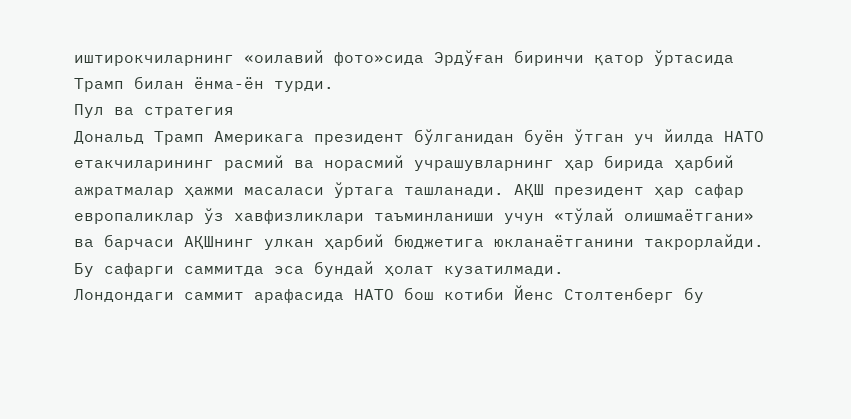иштирокчиларнинг «оилавий фото»сида Эрдўған биринчи қатор ўртасида Трамп билан ёнма-ён турди.
Пул ва стратегия
Дональд Трамп Америкага президент бўлганидан буён ўтган уч йилда НАТО етакчиларининг расмий ва норасмий учрашувларнинг ҳар бирида ҳарбий ажратмалар ҳажми масаласи ўртага ташланади. АҚШ президент ҳар сафар европаликлар ўз хавфизликлари таъминланиши учун «тўлай олишмаётгани» ва барчаси АҚШнинг улкан ҳарбий бюджетига юкланаётганини такрорлайди.
Бу сафарги саммитда эса бундай ҳолат кузатилмади.
Лондондаги саммит арафасида НАТО бош котиби Йенс Столтенберг бу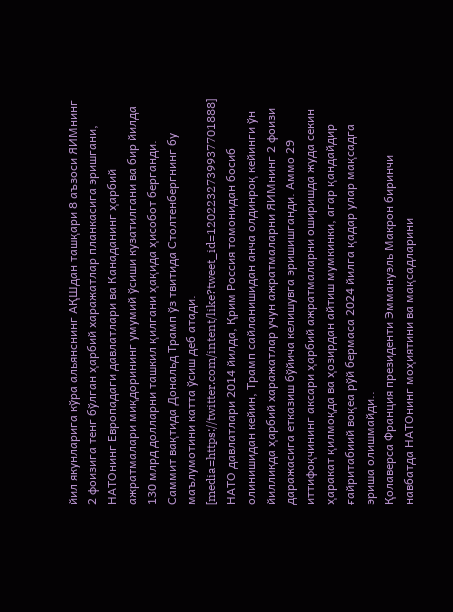йил якунларига кўра альянснинг АҚШдан ташқари 8 аъзоси ЯИМнинг 2 фоизига тенг бўлган ҳарбий харажатлар планкасига эришгани, НАТОнинг Европадаги давлатлари ва Канаданинг ҳарбий ажратмалари миқдорининг умумий ўсиши кузатилгани ва бир йилда 130 млрд долларни ташкил қилгани ҳақида ҳисобот берганди.
Саммит вақтида Дональд Трамп ўз твитида Столтенбергнинг бу маълумотини катта ўсиш деб атади.
[media=https://twitter.com/intent/like?tweet_id=1202232739937701888]
НАТО давлатлари 2014 йилда, Қрим Россия томонидан босиб олинишидан кейин, Трамп сайланишидан анча олдинроқ кейинги ўн йилликда ҳарбий харажатлар учун ажратмаларни ЯИМнинг 2 фоизи даражасига етказиш бўйича келишувга эришишганди. Аммо 29 иттифоқчининг аксари ҳарбий ажратмаларни оширишда жуда секин ҳаракат қилмоқда ва ҳозирдан айтиш мумкинки, агар қандайдир ғайритабиий воқеа рўй бермаса 2024 йилга қадар улар мақсадга эриша олишмайди..
Қолаверса Франция президенти Эммануэль Макрон биринчи навбатда НАТОнинг моҳиятини ва мақсадларини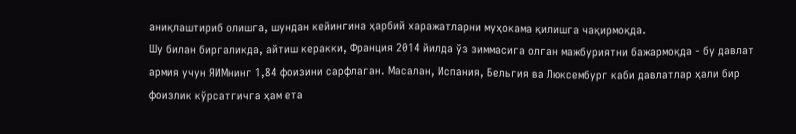аниқлаштириб олишга, шундан кейингина ҳарбий харажатларни муҳокама қилишга чақирмоқда.
Шу билан биргаликда, айтиш керакки, Франция 2014 йилда ўз зиммасига олган мажбуриятни бажармоқда - бу давлат армия учун ЯИМнинг 1,84 фоизини сарфлаган. Масалан, Испания, Бельгия ва Люксембург каби давлатлар ҳали бир фоизлик кўрсатгичга ҳам ета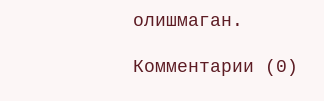олишмаган.

Комментарии (0)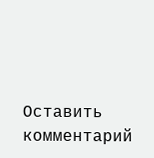Оставить комментарий